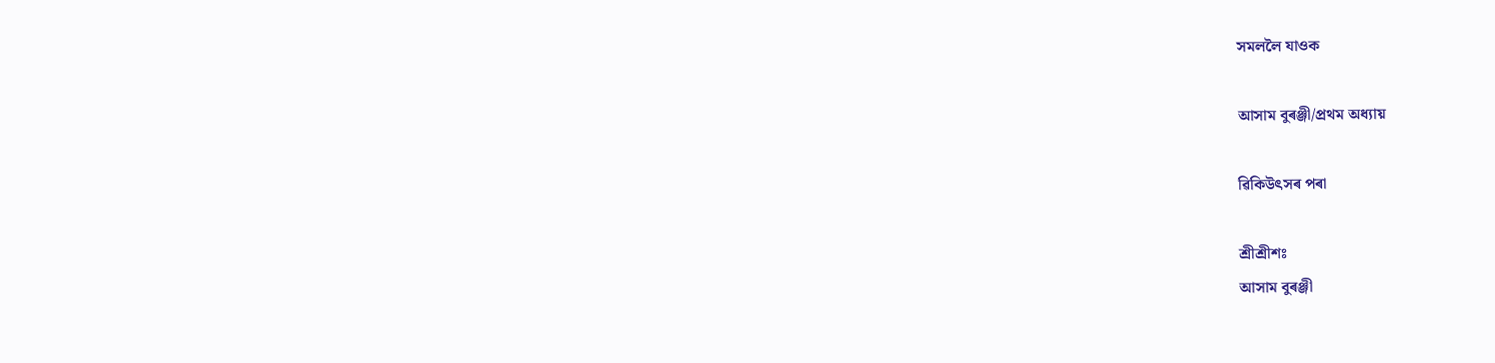সমললৈ যাওক

আসাম বুৰঞ্জী/প্ৰথম অধ্যায়

ৱিকিউৎসৰ পৰা

শ্ৰীশ্ৰীশঃ
আসাম বুৰঞ্জী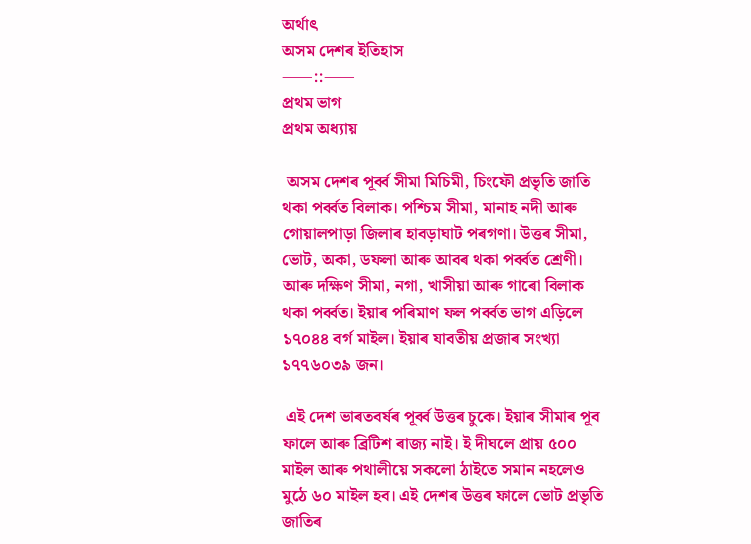অৰ্থাৎ
অসম দেশৰ ইতিহাস
⸺::⸺
প্ৰথম ভাগ
প্ৰথম অধ্যায়

 অসম দেশৰ পূৰ্ব্ব সীমা মিচিমী, চিংফৌ প্ৰভৃতি জাতি থকা পৰ্ব্বত বিলাক। পশ্চিম সীমা, মানাহ নদী আৰু গোয়ালপাড়া জিলাৰ হাবড়াঘাট পৰগণা। উত্তৰ সীমা, ভোট, অকা, ডফলা আৰু আবৰ থকা পৰ্ব্বত শ্ৰেণী। আৰু দক্ষিণ সীমা, নগা, খাসীয়া আৰু গাৰো বিলাক থকা পৰ্ব্বত। ইয়াৰ পৰিমাণ ফল পৰ্ব্বত ভাগ এড়িলে ১৭০৪৪ বৰ্গ মাইল। ইয়াৰ যাবতীয় প্ৰজাৰ সংখ্যা ১৭৭৬০৩৯ জন।

 এই দেশ ভাৰতবৰ্ষৰ পূৰ্ব্ব উত্তৰ চুকে। ইয়াৰ সীমাৰ পূব ফালে আৰু ব্ৰিটিশ ৰাজ্য নাই। ই দীঘলে প্ৰায় ৫০০ মাইল আৰু পথালীয়ে সকলো ঠাইতে সমান নহলেও মুঠে ৬০ মাইল হব। এই দেশৰ উত্তৰ ফালে ভোট প্ৰভৃতি জাতিৰ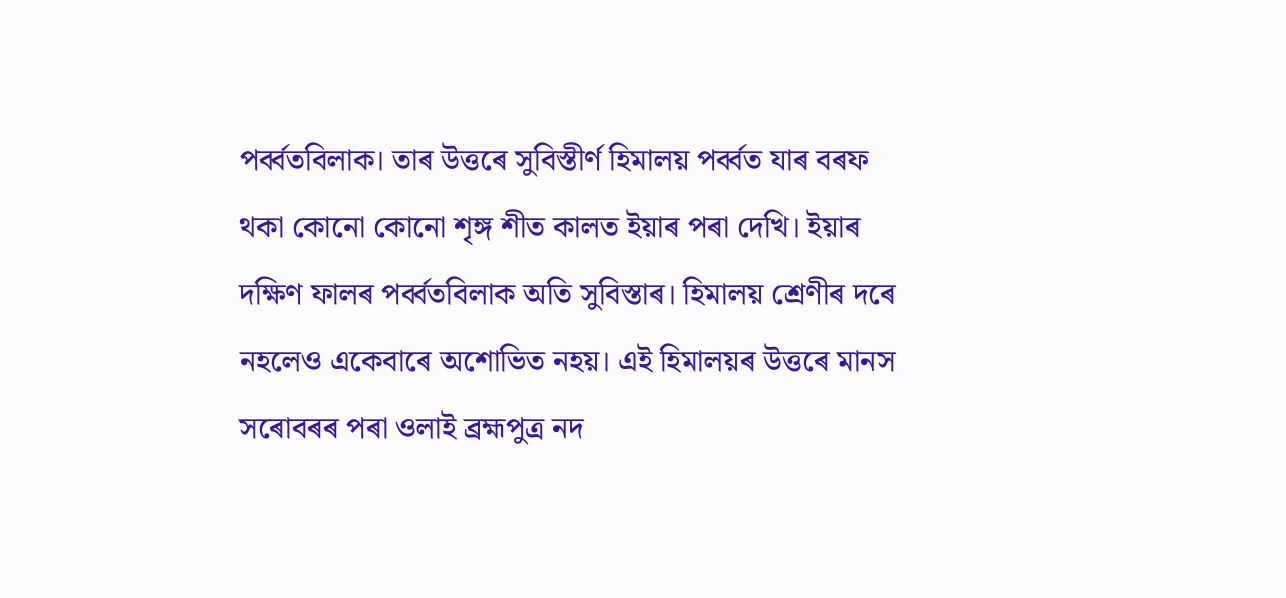পৰ্ব্বতবিলাক। তাৰ উত্তৰে সুবিস্তীৰ্ণ হিমালয় পৰ্ব্বত যাৰ বৰফ থকা কোনো কোনো শৃঙ্গ শীত কালত ইয়াৰ পৰা দেখি। ইয়াৰ দক্ষিণ ফালৰ পৰ্ব্বতবিলাক অতি সুবিস্তাৰ। হিমালয় শ্ৰেণীৰ দৰে নহলেও একেবাৰে অশোভিত নহয়। এই হিমালয়ৰ উত্তৰে মানস সৰোবৰৰ পৰা ওলাই ব্ৰহ্মপুত্ৰ নদ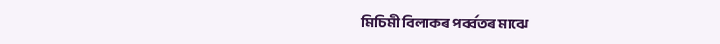মিচিমী বিলাকৰ পৰ্ব্বতৰ মাঝে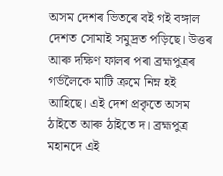অসম দেশৰ ভিতৰে বই গই বঙ্গাল দেশত সোমাই সমুদ্ৰত পড়িছে। উত্তৰ আৰু দক্ষিণ ফালৰ পৰা ব্ৰহ্মপুত্ৰৰ গৰ্ভলৈকে মাটি ক্ৰমে নিম্ন হই আহিছে। এই দেশ প্ৰকৃতে অসম ঠাইতে আৰু ঠাইতে দ। ব্ৰহ্মপুত্ৰ মহানদে এই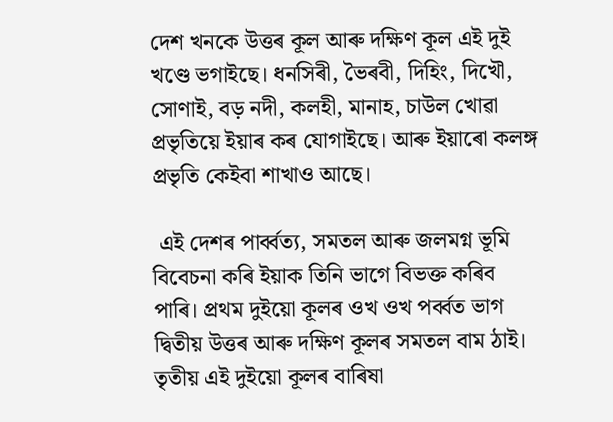দেশ খনকে উত্তৰ কূল আৰু দক্ষিণ কূল এই দুই খণ্ডে ভগাইছে। ধনসিৰী, ভৈৰবী, দিহিং, দিখৌ, সোণাই, বড় নদী, কলহী, মানাহ, চাউল খোৱা প্ৰভৃতিয়ে ইয়াৰ কৰ যোগাইছে। আৰু ইয়াৰো কলঙ্গ প্ৰভৃতি কেইবা শাখাও আছে।

 এই দেশৰ পাৰ্ব্বত্য, সমতল আৰু জলমগ্ন ভূমি বিবেচনা কৰি ইয়াক তিনি ভাগে বিভক্ত কৰিব পাৰি। প্ৰথম দুইয়ো কূলৰ ওখ ওখ পৰ্ব্বত ভাগ দ্বিতীয় উত্তৰ আৰু দক্ষিণ কূলৰ সমতল বাম ঠাই। তৃতীয় এই দুইয়ো কূলৰ বাৰিষা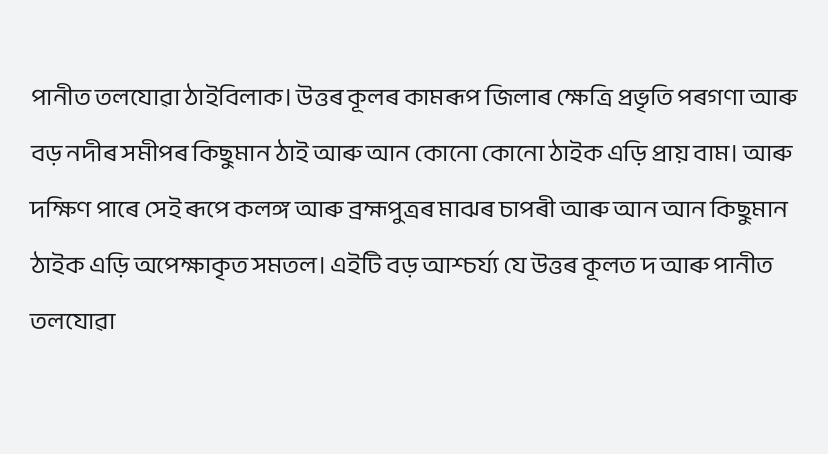পানীত তলযোৱা ঠাইবিলাক। উত্তৰ কূলৰ কামৰূপ জিলাৰ ক্ষেত্ৰি প্ৰভৃতি পৰগণা আৰু বড় নদীৰ সমীপৰ কিছুমান ঠাই আৰু আন কোনো কোনো ঠাইক এড়ি প্ৰায় বাম। আৰু দক্ষিণ পাৰে সেই ৰূপে কলঙ্গ আৰু ব্ৰহ্মপুত্ৰৰ মাঝৰ চাপৰী আৰু আন আন কিছুমান ঠাইক এড়ি অপেক্ষাকৃত সমতল। এইটি বড় আশ্চৰ্য্য যে উত্তৰ কূলত দ আৰু পানীত তলযোৱা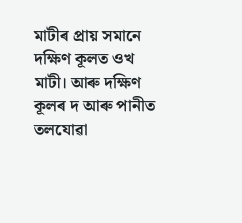মাটীৰ প্ৰায় সমানে দক্ষিণ কূলত ওখ মাটী। আৰু দক্ষিণ কূলৰ দ আৰু পানীত তলযোৱা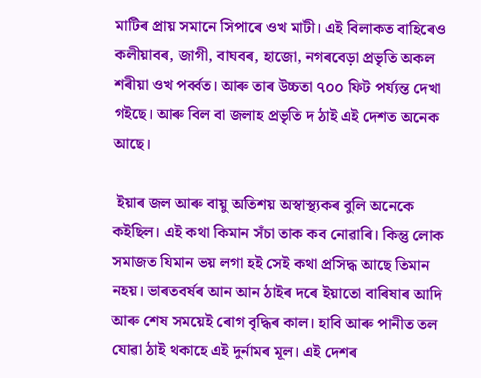মাটিৰ প্ৰায় সমানে সিপাৰে ওখ মাটী। এই বিলাকত বাহিৰেও কলীয়াবৰ, জাগী, বাঘবৰ, হাজো, নগৰবেড়া প্ৰভৃতি অকল শৰীয়া ওখ পৰ্ব্বত। আৰু তাৰ উচ্চতা ৭০০ ফিট পৰ্য্যন্ত দেখা গইছে। আৰু বিল বা জলাহ প্ৰভৃতি দ ঠাই এই দেশত অনেক আছে।

 ইয়াৰ জল আৰু বায়ু অতিশয় অস্বাস্থ্যকৰ বুলি অনেকে কইছিল। এই কথা কিমান সঁচা তাক কব নোৱাৰি। কিন্তু লোক সমাজত যিমান ভয় লগা হই সেই কথা প্ৰসিদ্ধ আছে তিমান নহয়। ভাৰতবৰ্ষৰ আন আন ঠাইৰ দৰে ইয়াতো বাৰিষাৰ আদি আৰু শেষ সময়েই ৰোগ বৃদ্ধিৰ কাল। হাবি আৰু পানীত তল যোৱা ঠাই থকাহে এই দুৰ্নামৰ মূল। এই দেশৰ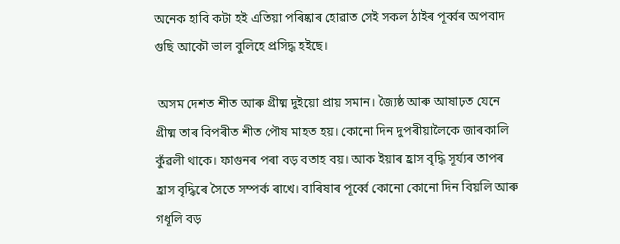অনেক হাবি কটা হই এতিয়া পৰিষ্কাৰ হোৱাত সেই সকল ঠাইৰ পূৰ্ব্বৰ অপবাদ গুছি আকৌ ভাল বুলিহে প্ৰসিদ্ধ হইছে।

 অসম দেশত শীত আৰু গ্ৰীষ্ম দুইয়ো প্ৰায় সমান। জ্যৈষ্ঠ আৰু আষাঢ়ত যেনে গ্ৰীষ্ম তাৰ বিপৰীত শীত পৌষ মাহত হয়। কোনো দিন দুপৰীয়ালৈকে জাৰকালি কুঁৱলী থাকে। ফাগুনৰ পৰা বড় বতাহ বয়। আক ইয়াৰ হ্ৰাস বৃদ্ধি সূৰ্য্যৰ তাপৰ হ্ৰাস বৃদ্ধিৰে সৈতে সম্পৰ্ক ৰাখে। বাৰিষাৰ পূৰ্ব্বে কোনো কোনো দিন বিয়লি আৰু গধূলি বড়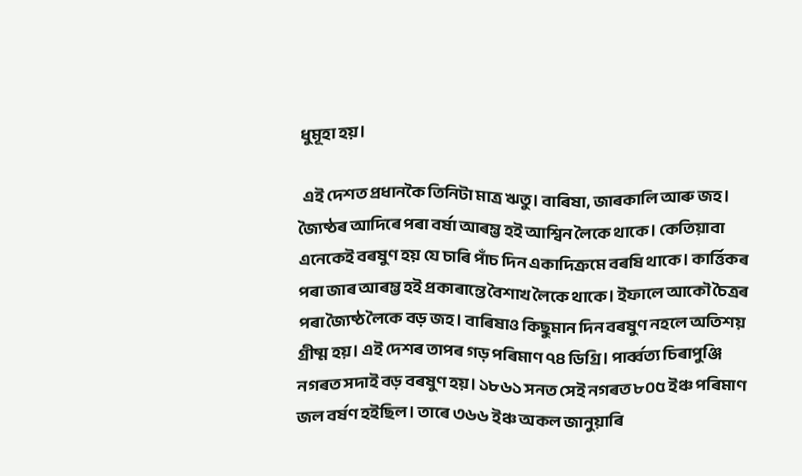ধুমূহা হয়।

 এই দেশত প্ৰধানকৈ তিনিটা মাত্ৰ ঋতু। বাৰিষা, জাৰকালি আৰু জহ। জ্যৈষ্ঠৰ আদিৰে পৰা বৰ্ষা আৰম্ভ হই আশ্বিন লৈকে থাকে। কেতিয়াবা এনেকেই বৰষুণ হয় যে চাৰি পাঁচ দিন একাদিক্ৰমে বৰষি থাকে। কাৰ্ত্তিকৰ পৰা জাৰ আৰম্ভ হই প্ৰকাৰান্তে বৈশাখ লৈকে থাকে। ইফালে আকৌ চৈত্ৰৰ পৰা জ্যৈষ্ঠ লৈকে বড় জহ। বাৰিষাও কিছুমান দিন বৰষুণ নহলে অতিশয় গ্ৰীষ্ম হয়। এই দেশৰ তাপৰ গড় পৰিমাণ ৭৪ ডিগ্ৰি। পাৰ্ব্বত্য চিৰাপুঞ্জি নগৰত সদাই বড় বৰষুণ হয়। ১৮৬১ সনত সেই নগৰত ৮০৫ ইঞ্চ পৰিমাণ জল বৰ্ষণ হইছিল। তাৰে ৩৬৬ ইঞ্চ অকল জানুয়াৰি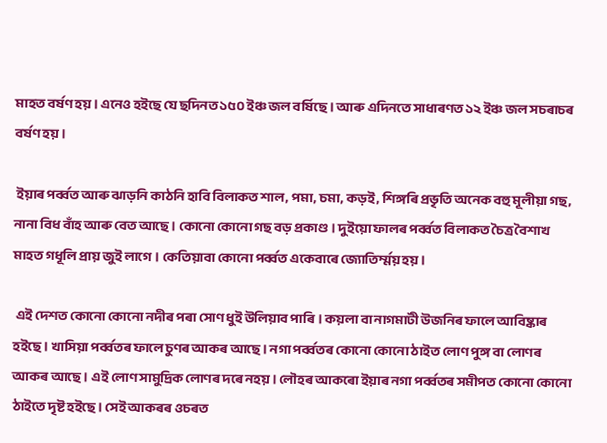মাহত বৰ্ষণ হয়। এনেও হইছে যে ছদিনত ১৫০ ইঞ্চ জল বৰ্ষিছে। আৰু এদিনতে সাধাৰণত ১২ ইঞ্চ জল সচৰাচৰ বৰ্ষণ হয়।

 ইয়াৰ পৰ্ব্বত আৰু ঝাড়নি কাঠনি হাবি বিলাকত শাল, পমা, চমা, কড়ই, শিঙ্গৰি প্ৰভৃতি অনেক বহু মূলীয়া গছ, নানা বিধ বাঁহ আৰু বেত আছে। কোনো কোনো গছ বড় প্ৰকাণ্ড। দুইয়ো ফালৰ পৰ্ব্বত বিলাকত চৈত্ৰ বৈশাখ মাহত গধূলি প্ৰায় জুই লাগে। কেতিয়াবা কোনো পৰ্ব্বত একেবাৰে জ্যোতিৰ্ম্ময় হয়।

 এই দেশত কোনো কোনো নদীৰ পৰা সোণ ধুই উলিয়াব পাৰি। কয়লা বা নাগমাটী উজনিৰ ফালে আবিষ্কাৰ হইছে। খাসিয়া পৰ্ব্বতৰ ফালে চুণৰ আকৰ আছে। নগা পৰ্ব্বতৰ কোনো কোনো ঠাইত লোণ পুঙ্গ বা লোণৰ আকৰ আছে। এই লোণ সামুদ্ৰিক লোণৰ দৰে নহয়। লৌহৰ আকৰো ইয়াৰ নগা পৰ্ব্বতৰ সমীপত কোনো কোনো ঠাইতে দৃষ্ট হইছে। সেই আকৰৰ ওচৰত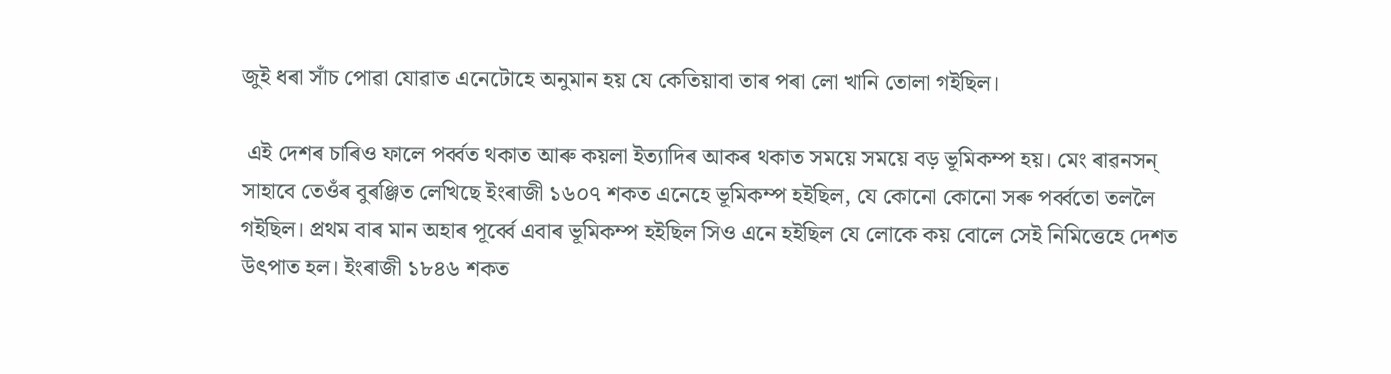জুই ধৰা সাঁচ পোৱা যোৱাত এনেটোহে অনুমান হয় যে কেতিয়াবা তাৰ পৰা লো খানি তোলা গইছিল।

 এই দেশৰ চাৰিও ফালে পৰ্ব্বত থকাত আৰু কয়লা ইত্যাদিৰ আকৰ থকাত সময়ে সময়ে বড় ভূমিকম্প হয়। মেং ৰাৱনসন্‌ সাহাবে তেওঁৰ বুৰঞ্জিত লেখিছে ইংৰাজী ১৬০৭ শকত এনেহে ভূমিকম্প হইছিল, যে কোনো কোনো সৰু পৰ্ব্বতো তললৈ গইছিল। প্ৰথম বাৰ মান অহাৰ পূৰ্ব্বে এবাৰ ভূমিকম্প হইছিল সিও এনে হইছিল যে লোকে কয় বোলে সেই নিমিত্তেহে দেশত উৎপাত হল। ইংৰাজী ১৮৪৬ শকত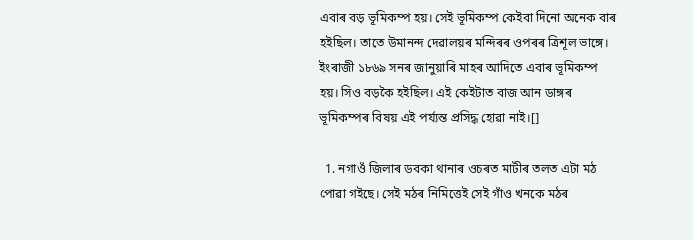এবাৰ বড় ভূমিকম্প হয়। সেই ভূমিকম্প কেইবা দিনো অনেক বাৰ হইছিল। তাতে উমানন্দ দেৱালয়ৰ মন্দিৰৰ ওপৰৰ ত্ৰিশূল ভাঙ্গে। ইংৰাজী ১৮৬৯ সনৰ জানুয়াৰি মাহৰ আদিতে এবাৰ ভূমিকম্প হয়। সিও বড়কৈ হইছিল। এই কেইটাত বাজ আন ডাঙ্গৰ ভূমিকম্পৰ বিষয় এই পৰ্য্যন্ত প্ৰসিদ্ধ হোৱা নাই।[]

  1. নগাওঁ জিলাৰ ডবকা থানাৰ ওচৰত মাটীৰ তলত এটা মঠ পোৱা গইছে। সেই মঠৰ নিমিত্তেই সেই গাঁও খনকে মঠৰ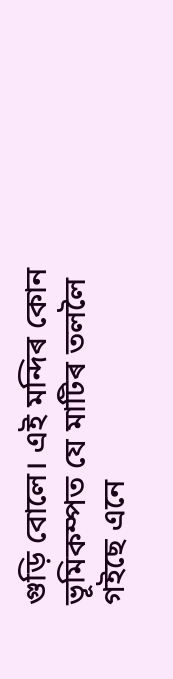গুড়ি বোলে। এই মন্দিৰ কোন ভূমিকম্পত যে মাটিৰ তললৈ গইছে এনে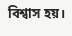বিশ্বাস হয়।